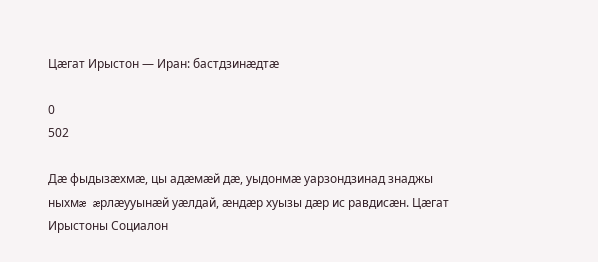Цæгат Ирыстон — Иран: бастдзинæдтæ

0
502

Дæ фыдызæхмæ, цы адæмæй дæ, уыдонмæ уарзондзинад знаджы ныхмæ æрлæууынæй уæлдай, æндæр хуызы дæр ис равдисæн. Цæгат Ирыстоны Социалон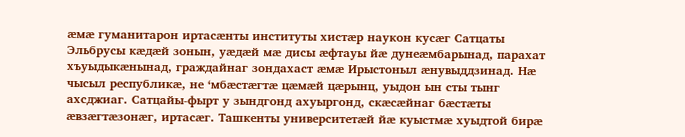æмæ гуманитарон иртасæнты институты хистæр наукон кусæг Сатцаты Эльбрусы кæдæй зонын, уæдæй мæ дисы æфтауы йæ дунеæмбарынад, парахат хъуыдыкæнынад, граждайнаг зондахаст æмæ Ирыстоныл æнувыддзинад. Нæ чысыл республикæ, не ‘мбæстæгтæ цæмæй цæрынц, уыдон ын сты тынг ахсджиаг. Сатцайы-фырт у зындгонд ахуыргонд, скæсæйнаг бæстæты æвзæгтæзонæг, иртасæг. Ташкенты университетæй йæ куыстмæ хуыдтой бирæ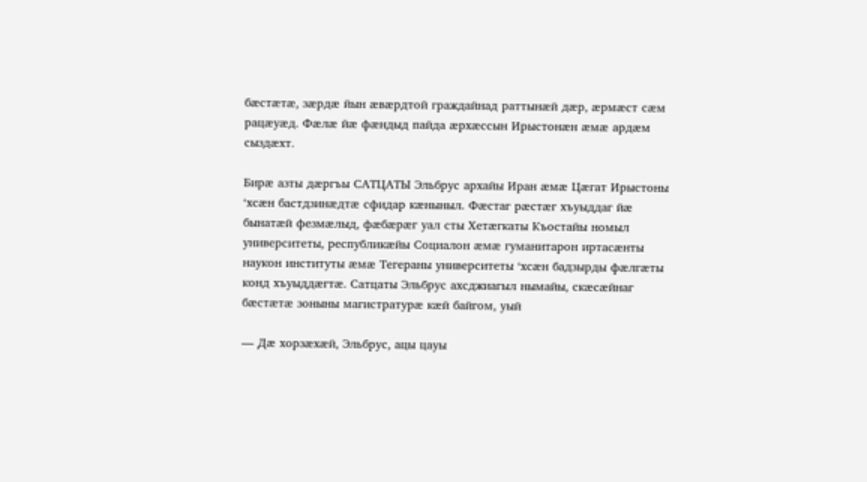бæстæтæ, зæрдæ йын æвæрдтой граждайнад раттынæй дæр, æрмæст сæм рацæуæд. Фæлæ йæ фæндыд пайда æрхæссын Ирыстонæн æмæ ардæм сыздæхт.

Бирæ азты дæргъы САТЦАТЫ Эльбрус архайы Иран æмæ Цæгат Ирыстоны ‘хсæн бастдзинæдтæ сфидар кæныныл. Фæстаг рæстæг хъуыддаг йæ бынатæй фезмæлыд, фæбæрæг уал сты Хетæгкаты Къостайы номыл университеты, республикæйы Социалон æмæ гуманитарон иртасæнты наукон институты æмæ Тегераны университеты ‘хсæн бадзырды фæлгæты конд хъуыддæгтæ. Сатцаты Эльбрус ахсджиагыл нымайы, скæсæйнаг бæстæтæ зоныны магистратурæ кæй байгом, уый

— Дæ хорзæхæй, Эльбрус, ацы цауы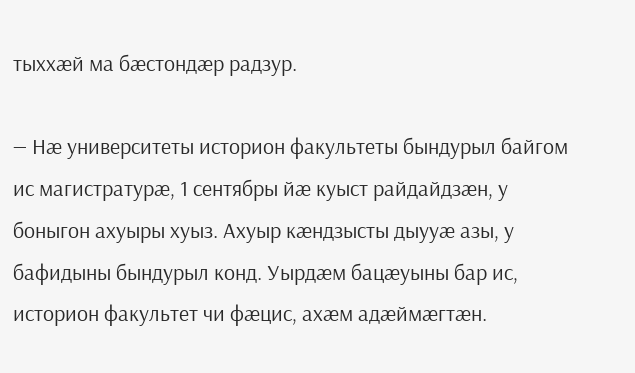тыххæй ма бæстондæр радзур.

— Нæ университеты историон факультеты бындурыл байгом ис магистратурæ, 1 сентябры йæ куыст райдайдзæн, у боныгон ахуыры хуыз. Ахуыр кæндзысты дыууæ азы, у бафидыны бындурыл конд. Уырдæм бацæуыны бар ис, историон факультет чи фæцис, ахæм адæймæгтæн.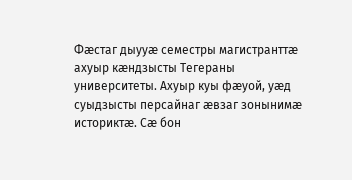Фæстаг дыууæ семестры магистранттæ ахуыр кæндзысты Тегераны университеты. Ахуыр куы фæуой, уæд суыдзысты персайнаг æвзаг зонынимæ историктæ. Сæ бон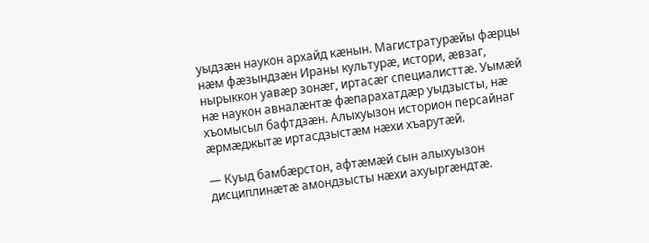уыдзæн наукон архайд кæнын. Магистратурæйы фæрцы нæм фæзындзæн Ираны культурæ, истори, æвзаг, нырыккон уавæр зонæг, иртасæг специалисттæ. Уымæй нæ наукон авналæнтæ фæпарахатдæр уыдзысты, нæ хъомысыл бафтдзæн. Алыхуызон историон персайнаг æрмæджытæ иртасдзыстæм нæхи хъарутæй.

— Куыд бамбæрстон, афтæмæй сын алыхуызон дисциплинæтæ амондзысты нæхи ахуыргæндтæ.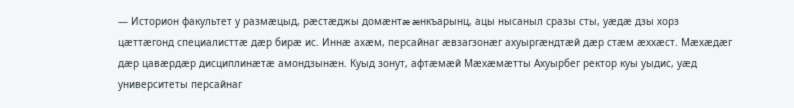— Историон факультет у размæцыд, рæстæджы домæнтæ æнкъарынц, ацы нысаныл сразы сты, уæдæ дзы хорз цæттæгонд специалисттæ дæр бирæ ис. Иннæ ахæм, персайнаг æвзагзонæг ахуыргæндтæй дæр стæм æххæст. Мæхæдæг дæр цавæрдæр дисциплинæтæ амондзынæн. Куыд зонут, афтæмæй Мæхæмæтты Ахуырбег ректор куы уыдис, уæд университеты персайнаг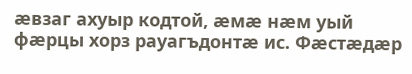æвзаг ахуыр кодтой, æмæ нæм уый фæрцы хорз рауагъдонтæ ис. Фæстæдæр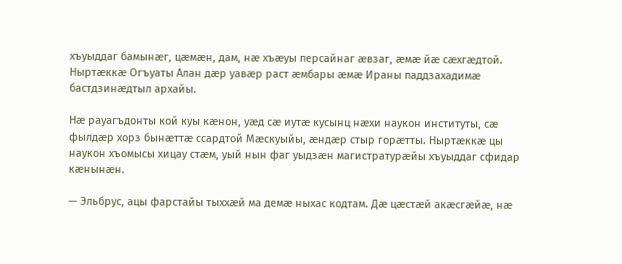хъуыддаг бамынæг, цæмæн, дам, нæ хъæуы персайнаг æвзаг, æмæ йæ сæхгæдтой. Ныртæккæ Огъуаты Алан дæр уавæр раст æмбары æмæ Ираны паддзахадимæ бастдзинæдтыл архайы.

Нæ рауагъдонты кой куы кæнон, уæд сæ иутæ кусынц нæхи наукон институты, сæ фылдæр хорз бынæттæ ссардтой Мæскуыйы, æндæр стыр горæтты. Ныртæккæ цы наукон хъомысы хицау стæм, уый нын фаг уыдзæн магистратурæйы хъуыддаг сфидар кæнынæн.

— Эльбрус, ацы фарстайы тыххæй ма демæ ныхас кодтам. Дæ цæстæй акæсгæйæ, нæ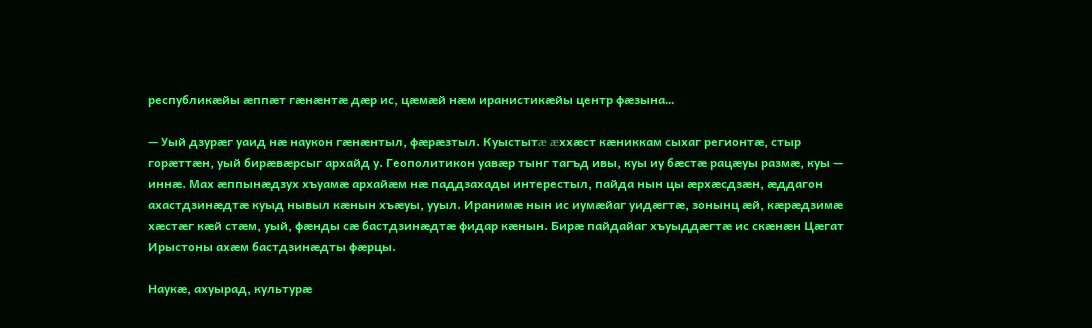республикæйы æппæт гæнæнтæ дæр ис, цæмæй нæм иранистикæйы центр фæзына…

— Уый дзурæг уаид нæ наукон гæнæнтыл, фæрæзтыл. Куыстытæ æххæст кæниккам сыхаг регионтæ, стыр горæттæн, уый бирæвæрсыг архайд у. Геополитикон уавæр тынг тагъд ивы, куы иу бæстæ рацæуы размæ, куы — иннæ. Мах æппынæдзух хъуамæ архайæм нæ паддзахады интерестыл, пайда нын цы æрхæсдзæн, æддагон ахастдзинæдтæ куыд нывыл кæнын хъæуы, ууыл. Иранимæ нын ис иумæйаг уидæгтæ, зонынц æй, кæрæдзимæ хæстæг кæй стæм, уый, фæнды сæ бастдзинæдтæ фидар кæнын. Бирæ пайдайаг хъуыддæгтæ ис скæнæн Цæгат Ирыстоны ахæм бастдзинæдты фæрцы.

Наукæ, ахуырад, культурæ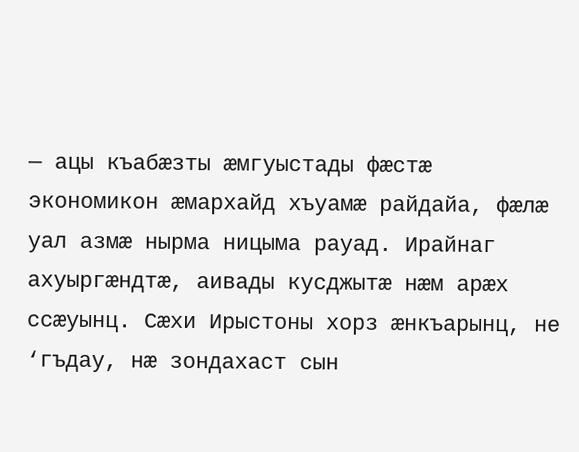— ацы къабæзты æмгуыстады фæстæ экономикон æмархайд хъуамæ райдайа, фæлæ уал азмæ нырма ницыма рауад. Ирайнаг ахуыргæндтæ, аивады кусджытæ нæм арæх ссæуынц. Сæхи Ирыстоны хорз æнкъарынц, не ‘гъдау, нæ зондахаст сын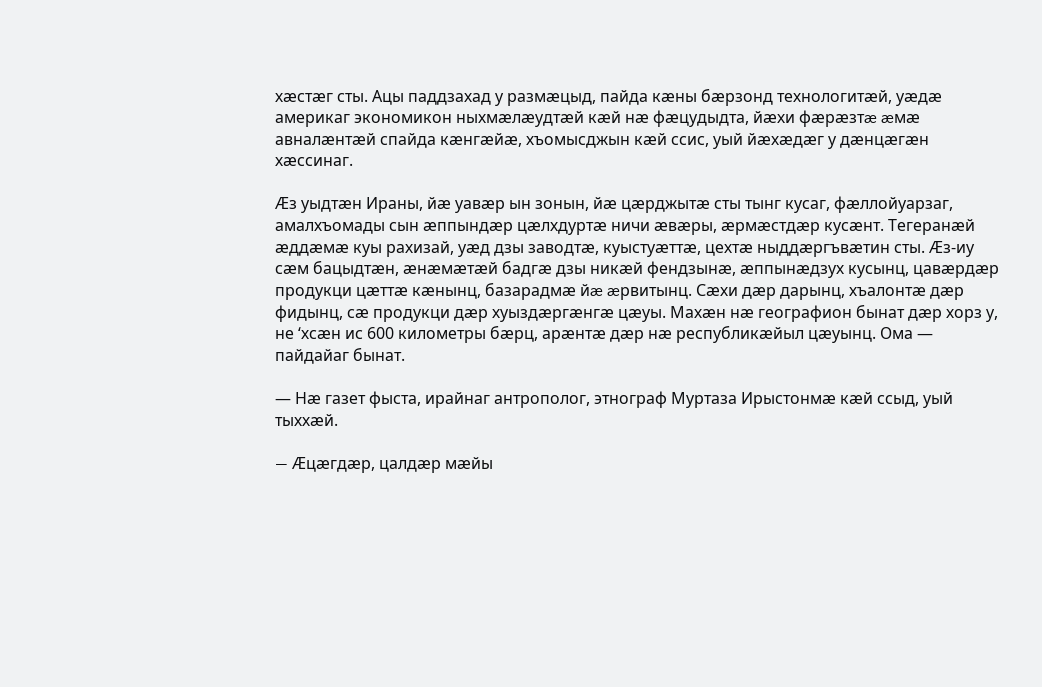хæстæг сты. Ацы паддзахад у размæцыд, пайда кæны бæрзонд технологитæй, уæдæ америкаг экономикон ныхмæлæудтæй кæй нæ фæцудыдта, йæхи фæрæзтæ æмæ авналæнтæй спайда кæнгæйæ, хъомысджын кæй ссис, уый йæхæдæг у дæнцæгæн хæссинаг.

Æз уыдтæн Ираны, йæ уавæр ын зонын, йæ цæрджытæ сты тынг кусаг, фæллойуарзаг, амалхъомады сын æппындæр цæлхдуртæ ничи æвæры, æрмæстдæр кусæнт. Тегеранæй æддæмæ куы рахизай, уæд дзы заводтæ, куыстуæттæ, цехтæ ныддæргъвæтин сты. Æз-иу сæм бацыдтæн, æнæмæтæй бадгæ дзы никæй фендзынæ, æппынæдзух кусынц, цавæрдæр продукци цæттæ кæнынц, базарадмæ йæ æрвитынц. Сæхи дæр дарынц, хъалонтæ дæр фидынц, сæ продукци дæр хуыздæргæнгæ цæуы. Махæн нæ географион бынат дæр хорз у, не ‘хсæн ис 600 километры бæрц, арæнтæ дæр нæ республикæйыл цæуынц. Ома — пайдайаг бынат.

— Нæ газет фыста, ирайнаг антрополог, этнограф Муртаза Ирыстонмæ кæй ссыд, уый тыххæй.

— Æцæгдæр, цалдæр мæйы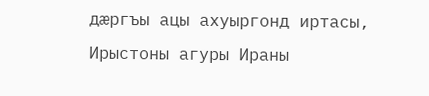дæргъы ацы ахуыргонд иртасы, Ирыстоны агуры Ираны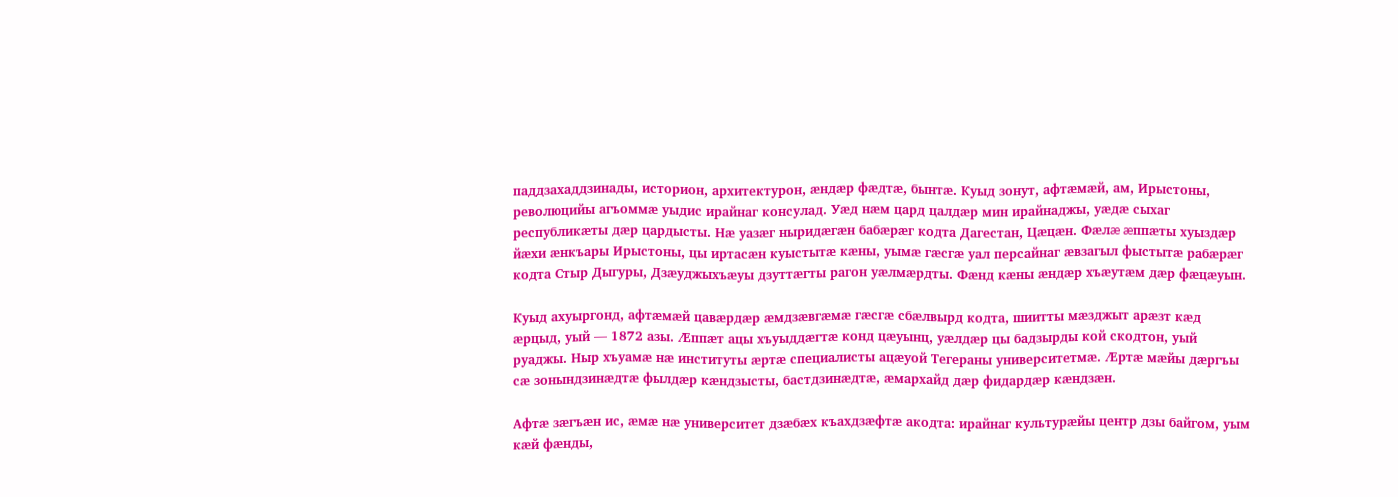паддзахаддзинады, историон, архитектурон, æндæр фæдтæ, бынтæ. Куыд зонут, афтæмæй, ам, Ирыстоны, революцийы агъоммæ уыдис ирайнаг консулад. Уæд нæм цард цалдæр мин ирайнаджы, уæдæ сыхаг республикæты дæр цардысты. Нæ уазæг ныридæгæн бабæрæг кодта Дагестан, Цæцæн. Фæлæ æппæты хуыздæр йæхи æнкъары Ирыстоны, цы иртасæн куыстытæ кæны, уымæ гæсгæ уал персайнаг æвзагыл фыстытæ рабæрæг кодта Стыр Дыгуры, Дзæуджыхъæуы дзуттæгты рагон уæлмæрдты. Фæнд кæны æндæр хъæутæм дæр фæцæуын.

Куыд ахуыргонд, афтæмæй цавæрдæр æмдзæвгæмæ гæсгæ сбæлвырд кодта, шиитты мæзджыт арæзт кæд æрцыд, уый — 1872 азы. Æппæт ацы хъуыддæгтæ конд цæуынц, уæлдæр цы бадзырды кой скодтон, уый руаджы. Ныр хъуамæ нæ институты æртæ специалисты ацæуой Тегераны университетмæ. Æртæ мæйы дæргъы сæ зонындзинæдтæ фылдæр кæндзысты, бастдзинæдтæ, æмархайд дæр фидардæр кæндзæн.

Афтæ зæгъæн ис, æмæ нæ университет дзæбæх къахдзæфтæ акодта: ирайнаг культурæйы центр дзы байгом, уым кæй фæнды,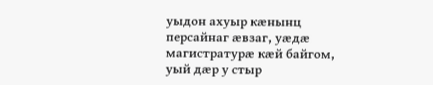уыдон ахуыр кæнынц персайнаг æвзаг, уæдæ магистратурæ кæй байгом, уый дæр у стыр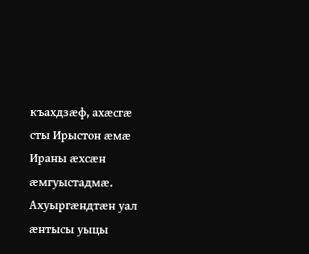къахдзæф, ахæсгæ сты Ирыстон æмæ Ираны æхсæн æмгуыстадмæ. Ахуыргæндтæн уал æнтысы уыцы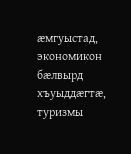æмгуыстад, экономикон бæлвырд хъуыддæгтæ, туризмы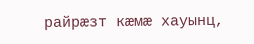райрæзт кæмæ хауынц,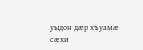уыдон дæр хъуамæ сæхи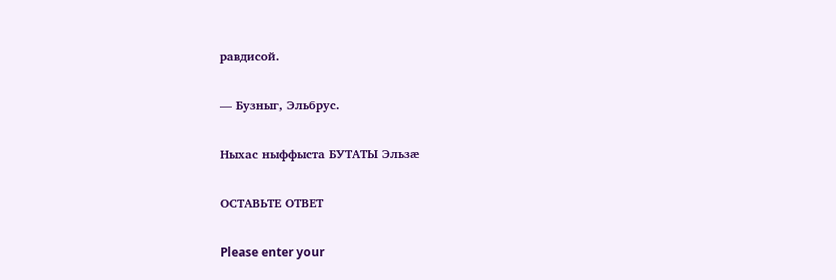равдисой.

— Бузныг, Эльбрус.

Ныхас ныффыста БУТАТЫ Эльзæ

ОСТАВЬТЕ ОТВЕТ

Please enter your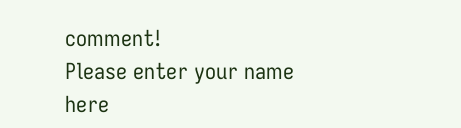comment!
Please enter your name here